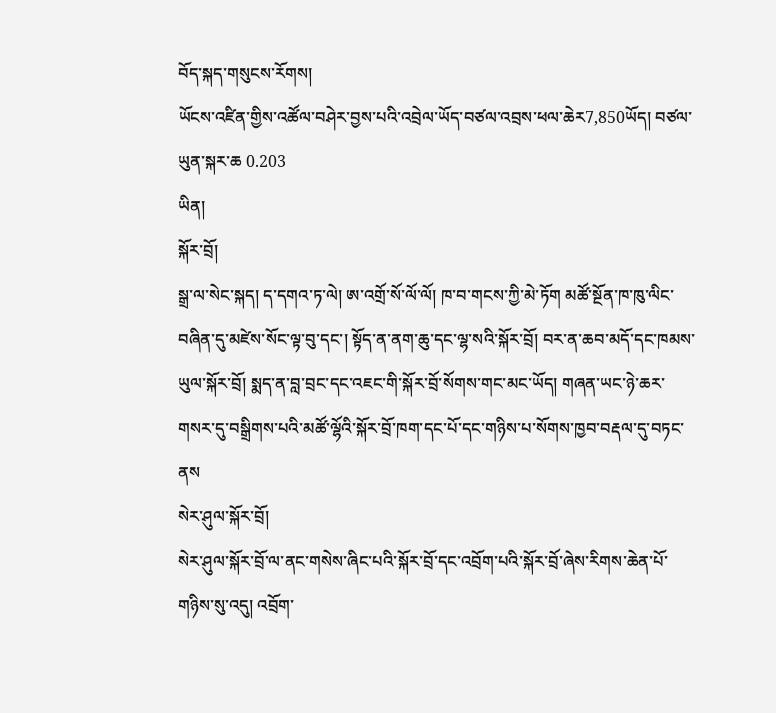བོད་སྐད་གསུངས་རོགས།
ཡོངས་འཛིན་གྱིས་འཚོལ་བཤེར་བྱས་པའི་འབྲེལ་ཡོད་བཙལ་འབྲས་ཕལ་ཆེར7,850ཡོད། བཙལ་ཡུན་སྐར་ཆ 0.203
ཡིན།
སྐོར་བྲོ།
སྒྲ་ལ་སེང་སྐད། ད་དགའ་ཏ་ལེ། ཨ་འགྲོ་སོ་ལོ་ལོ། ཁ་བ་གངས་ཀྱི་མེ་ཏོག མཚོ་སྔོན་ཁ་ཁུ་ལིང་བཞིན་དུ་མཛེས་སོང་ལྟ་བུ་དང་། སྟོད་ན་ནག་ཆུ་དང་ལྷ་སའི་སྐོར་བྲོ། བར་ན་ཆབ་མདོ་དང་ཁམས་ཡུལ་སྐོར་བྲོ། སྨད་ན་བླ་བྲང་དང་འཇང་གི་སྐོར་བྲོ་སོགས་གང་མང་ཡོད། གཞན་ཡང་ཉེ་ཆར་གསར་དུ་བསྒྲིགས་པའི་མཚོ་ལྷོའི་སྐོར་བྲོ་ཁག་དང་པོ་དང་གཉིས་པ་སོགས་ཁྱབ་བརྡལ་དུ་བཏང་ནས
སེར་ཤུལ་སྐོར་བྲོ།
སེར་ཤུལ་སྐོར་བྲོ་ལ་ནང་གསེས་ཞིང་པའི་སྐོར་བྲོ་དང་འབྲོག་པའི་སྐོར་བྲོ་ཞེས་རིགས་ཆེན་པོ་གཉིས་སུ་འདུ། འབྲོག་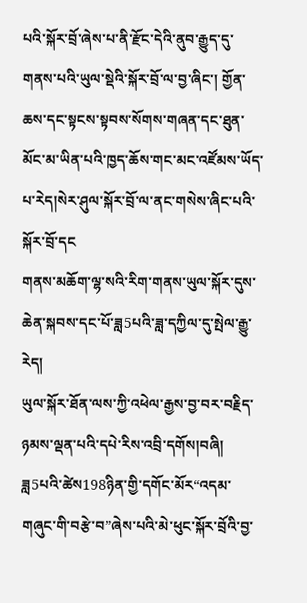པའི་སྐོར་བྲོ་ཞེས་པ་ནི་རྫོང་དེའི་ནུབ་རྒྱུད་དུ་གནས་པའི་ཡུལ་སྡེའི་སྐོར་བྲོ་ལ་བྱ་ཞིང་། གྱོན་ཆས་དང་སྟངས་སྟབས་སོགས་གཞན་དང་ཐུན་མོང་མ་ཡིན་པའི་ཁྱད་ཆོས་གང་མང་འཛོམས་ཡོད་པ་རེད།སེར་ཤུལ་སྐོར་བྲོ་ལ་ནང་གསེས་ཞིང་པའི་སྐོར་བྲོ་དང
གནས་མཆོག་ལྷ་སའི་རིག་གནས་ཡུལ་སྐོར་དུས་ཆེན་སྐབས་དང་པོ་ཟླ5པའི་ཟླ་དཀྱིལ་དུ་སྤེལ་རྒྱུ་རེད།
ཡུལ་སྐོར་ཐོན་ལས་ཀྱི་འཕེལ་རྒྱས་བྱ་བར་བརྗིད་ཉམས་ལྡན་པའི་དཔེ་རིས་འབྲི་དགོས།བཞི། ཟླ5པའི་ཚེས198ཉིན་གྱི་དགོང་མོར“འདམ་གཞུང་གི་བརྩེ་བ”ཞེས་པའི་མེ་ཕུང་སྐོར་བྲོའི་བྱ་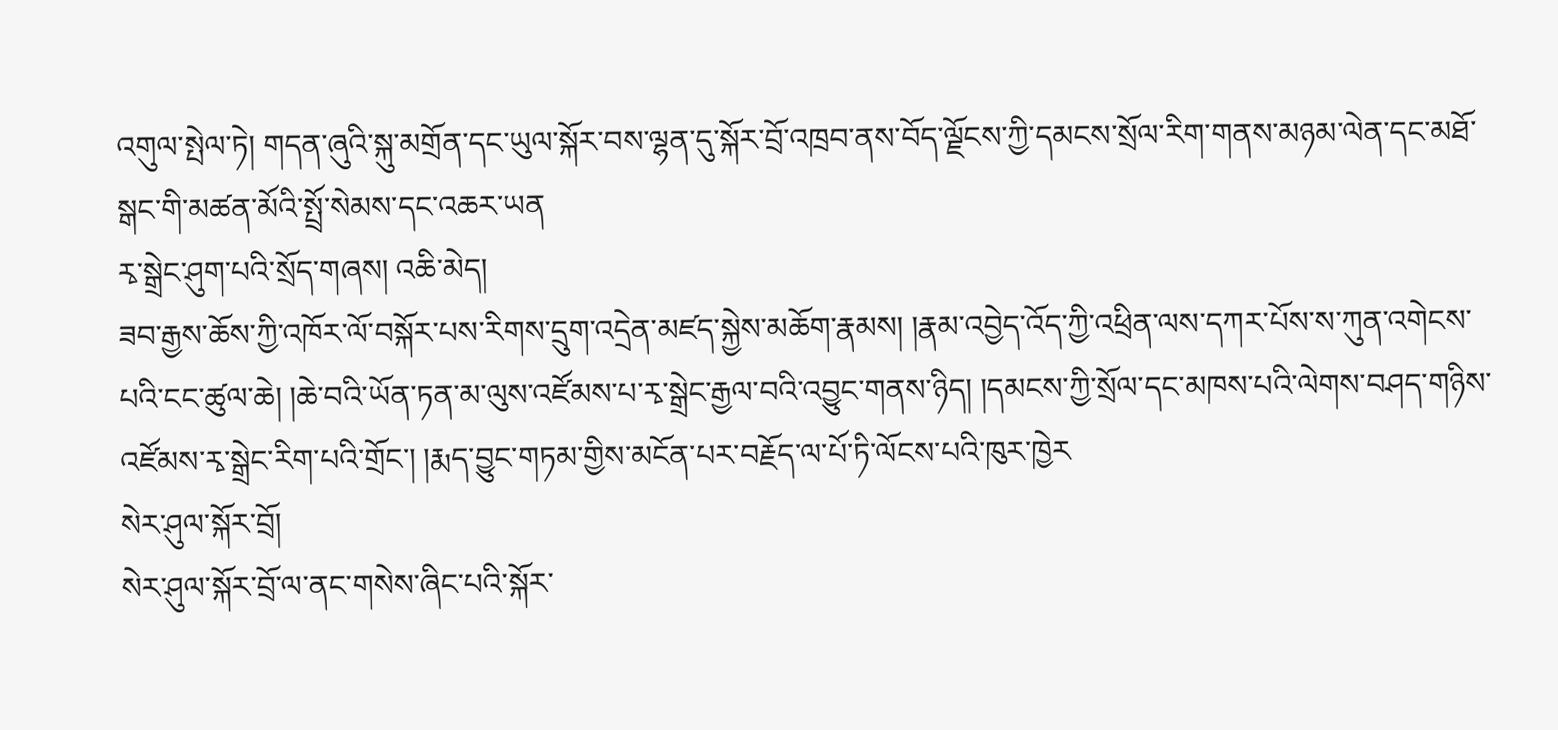འགུལ་སྤེལ་ཏེ། གདན་ཞུའི་སྐུ་མགྲོན་དང་ཡུལ་སྐོར་བས་ལྷན་དུ་སྐོར་བྲོ་འཁྲབ་ནས་བོད་ལྗོངས་ཀྱི་དམངས་སྲོལ་རིག་གནས་མཉམ་ལེན་དང་མཐོ་སྒང་གི་མཚན་མོའི་སྤྲོ་སེམས་དང་འཆར་ཡན
རྭ་སྒྲེང་ཤུག་པའི་སྲོད་གཞས། འཆི་མེད།
ཟབ་རྒྱས་ཆོས་ཀྱི་འཁོར་ལོ་བསྐོར་པས་རིགས་དྲུག་འདྲེན་མཛད་སྐྱེས་མཆོག་རྣམས། །རྣམ་འབྱེད་འོད་ཀྱི་འཕྲིན་ལས་དཀར་པོས་ས་ཀུན་འགེངས་པའི་ངང་ཚུལ་ཆེ། །ཆེ་བའི་ཡོན་ཏན་མ་ལུས་འཛོམས་པ་རྭ་སྒྲེང་རྒྱལ་བའི་འབྱུང་གནས་ཉིད། །དམངས་ཀྱི་སྲོལ་དང་མཁས་པའི་ལེགས་བཤད་གཉིས་འཛོམས་རྭ་སྒྲེང་རིག་པའི་གྲོང་། །རྨད་བྱུང་གཏམ་གྱིས་མངོན་པར་བརྗོད་ལ་པོ་ཏི་ལོངས་པའི་ཁུར་ཁྱེར
སེར་ཤུལ་སྐོར་བྲོ།
སེར་ཤུལ་སྐོར་བྲོ་ལ་ནང་གསེས་ཞིང་པའི་སྐོར་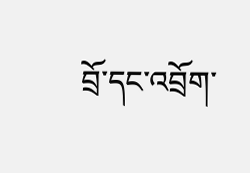བྲོ་དང་འབྲོག་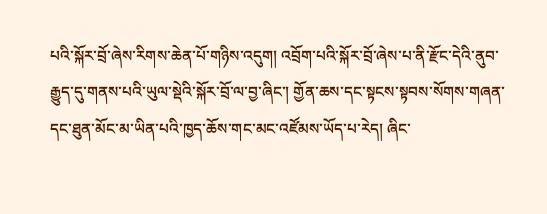པའི་སྐོར་བྲོ་ཞེས་རིགས་ཆེན་པོ་གཉིས་འདུག། འབྲོག་པའི་སྐོར་བྲོ་ཞེས་པ་ནི་རྫོང་དེའི་ནུབ་རྒྱུད་དུ་གནས་པའི་ཡུལ་སྡེའི་སྐོར་བྲོ་ལ་བྱ་ཞིང་། གྱོན་ཆས་དང་སྟངས་སྟབས་སོགས་གཞན་དང་ཐུན་མོང་མ་ཡིན་པའི་ཁྱད་ཆོས་གང་མང་འཛོམས་ཡོད་པ་རེད། ཞིང་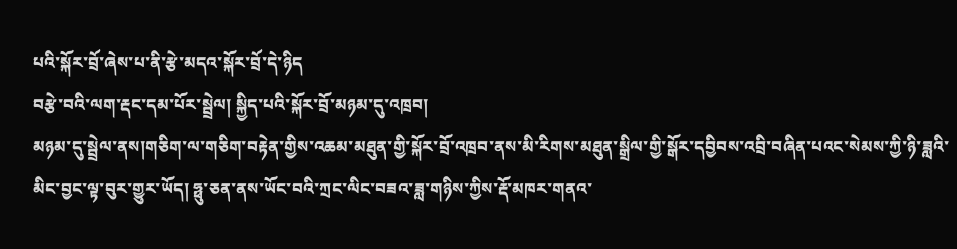པའི་སྐོར་བྲོ་ཞེས་པ་ནི་རྩེ་མདའ་སྐོར་བྲོ་དེ་ཉིད
བརྩེ་བའི་ལག་རྡང་དམ་པོར་སྦྲེལ། སྐྱིད་པའི་སྐོར་བྲོ་མཉམ་དུ་འཁྲབ།
མཉམ་དུ་སྦྲེལ་ནས།གཅིག་ལ་གཅིག་བརྟེན་གྱིས་འཆམ་མཐུན་གྱི་སྐོར་བྲོ་འཁྲབ་ནས་མི་རིགས་མཐུན་སྒྲིལ་གྱི་སྒོར་དབྱིབས་འབྲི་བཞིན་པའང་སེམས་ཀྱི་ཉི་ཟླའི་མིང་བྱང་ལྟ་བུར་གྱུར་ཡོད། ཧྥུ་ཅན་ནས་ཡོང་བའི་ཀྲང་ལིང་བཟའ་ཟླ་གཉིས་ཀྱིས་རྡོ་མཁར་གནའ་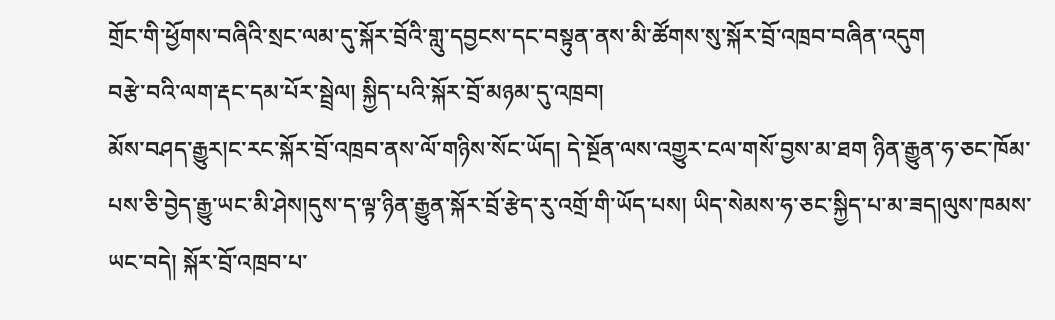གྲོང་གི་ཕྱོགས་བཞིའི་སྲང་ལམ་དུ་སྐོར་བྲོའི་གླུ་དབྱངས་དང་བསྟུན་ནས་མི་ཚོགས་སུ་སྐོར་བྲོ་འཁྲབ་བཞིན་འདུག
བརྩེ་བའི་ལག་རྡང་དམ་པོར་སྦྲེལ། སྐྱིད་པའི་སྐོར་བྲོ་མཉམ་དུ་འཁྲབ།
མོས་བཤད་རྒྱུར།ང་རང་སྐོར་བྲོ་འཁྲབ་ནས་ལོ་གཉིས་སོང་ཡོད། དེ་སྔོན་ལས་འགྱུར་ངལ་གསོ་བྱས་མ་ཐག ཉིན་རྒྱུན་ཧ་ཅང་ཁོམ་པས་ཅི་བྱེད་རྒྱུ་ཡང་མི་ཤེས།དུས་ད་ལྟ་ཉིན་རྒྱུན་སྐོར་བྲོ་རྩེད་རུ་འགྲོ་གི་ཡོད་པས། ཡིད་སེམས་ཧ་ཅང་སྐྱིད་པ་མ་ཟད།ལུས་ཁམས་ཡང་བདེ། སྐོར་བྲོ་འཁྲབ་པ་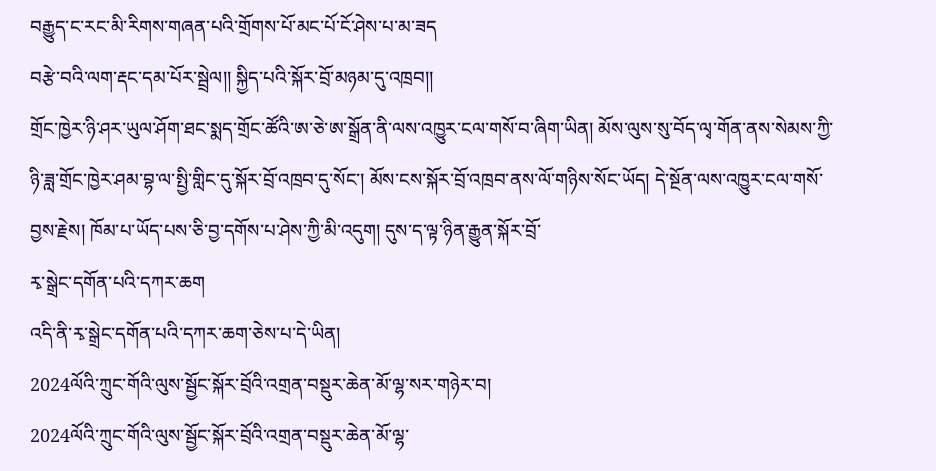བརྒྱུད་ང་རང་མི་རིགས་གཞན་པའི་གྲོགས་པོ་མང་པོ་ངོ་ཤེས་པ་མ་ཟད
བརྩེ་བའི་ལག་རྡང་དམ་པོར་སྦྲེལ།། སྐྱིད་པའི་སྐོར་བྲོ་མཉམ་དུ་འཁྲབ།།
གྲོང་ཁྱེར་ཉི་ཤར་ཡུལ་ཤོག་ཐང་སྨད་གྲོང་ཚོའི་ཨ་ཅེ་ཨ་སྒྲོན་ནི་ལས་འཁྱུར་ངལ་གསོ་བ་ཞིག་ཡིན། མོས་ལུས་སུ་བོད་ལྭ་གོན་ནས་སེམས་ཀྱི་ཉི་ཟླ་གྲོང་ཁྱེར་ཤམ་བྷ་ལ་སྤྱི་གླིང་དུ་སྐོར་བྲོ་འཁྲབ་དུ་སོང་། མོས་ངས་སྐོར་བྲོ་འཁྲབ་ནས་ལོ་གཉིས་སོང་ཡོད། དེ་སྔོན་ལས་འཁྱུར་ངལ་གསོ་བྱས་རྗེས། ཁོམ་པ་ཡོད་པས་ཅི་བྱ་དགོས་པ་ཤེས་ཀྱི་མི་འདུག། དུས་ད་ལྟ་ཉིན་རྒྱུན་སྐོར་བྲོ་
རྭ་སྒྲེང་དགོན་པའི་དཀར་ཆག
འདི་ནི་རྭ་སྒྲེང་དགོན་པའི་དཀར་ཆག་ཅེས་པ་དེ་ཡིན།
2024ལོའི་ཀྲུང་གོའི་ལུས་སྦྱོང་སྐོར་བྲོའི་འགྲན་བསྡུར་ཆེན་མོ་ལྷ་སར་གཉེར་བ།
2024ལོའི་ཀྲུང་གོའི་ལུས་སྦྱོང་སྐོར་བྲོའི་འགྲན་བསྡུར་ཆེན་མོ་ལྷ་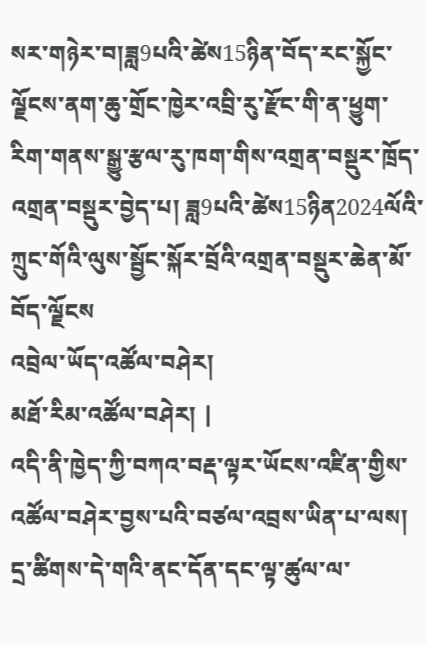སར་གཉེར་བ།ཟླ9པའི་ཚེས15ཉིན་བོད་རང་སྐྱོང་ལྗོངས་ནག་ཆུ་གྲོང་ཁྱེར་འབྲི་རུ་རྫོང་གི་ན་ཕྱུག་རིག་གནས་སྒྱུ་རྩལ་རུ་ཁག་གིས་འགྲན་བསྡུར་ཁྲོད་འགྲན་བསྡུར་བྱེད་པ། ཟླ9པའི་ཚེས15ཉིན2024ལོའི་ཀྲུང་གོའི་ལུས་སྦྱོང་སྐོར་བྲོའི་འགྲན་བསྡུར་ཆེན་མོ་བོད་ལྗོངས
འབྲེལ་ཡོད་འཚོལ་བཤེར།
མཐོ་རིམ་འཚོལ་བཤེར། |
འདི་ནི་ཁྱེད་ཀྱི་བཀའ་བརྡ་ལྟར་ཡོངས་འཛིན་གྱིས་འཚོལ་བཤེར་བྱས་པའི་བཙལ་འབྲས་ཡིན་པ་ལས། དྲ་ཚིགས་དེ་གའི་ནང་དོན་དང་ལྟ་ཚུལ་ལ་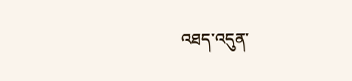འཐད་འདུན་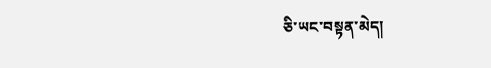ཅི་ཡང་བསྟན་མེད།